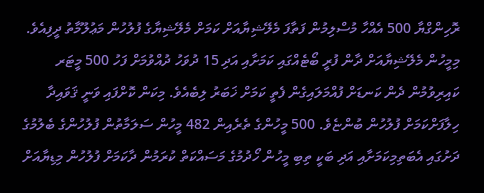ރޮހިންގްޔާ 500 އެއްހާ މުސްލިމުން ފަތާފަ މެލޭޝިޔާއަށް ކަމަށް މެލޭޝިޔާގެ ފުލުހުން މަޢުލޫމާތު ދީފިއެވެ.
މިމީހުން މެލޭޝިޔާއަށް ދާން ފުރީ ބޯޓެއްގައި ކަމަށާއި އަދި 15 ދުވަހު ދުއްވުމަށް ފަހު 500 މީޓަރ ކައިރިވުމުން ދެން ކަނޑަށް ފުއްމަލައިގެން ފެތީ ކަމަށް ޚަބަރު ލިބެއެވެ. މިކަން ކޮށްފައި ވަނީ ޤަވައިދާ ހިލާފަށްކަމަށް ފުލުހުން ބުންޏެވެ. 500 މީހުންގެ ތެރެއިން 482 މީހުން ސަލަމާތުން ފުލުހުންގެ ބެލުމުގެ ދަށުގައި އެބަތިމިކަމަށާއި އަދި ބަކީ ތިބި މީހުން ހޯދުމުގެ މަސައްކަތް ކުރަމުން ދާކަމަށް ފުލުހުން މިޑިޔާއަށް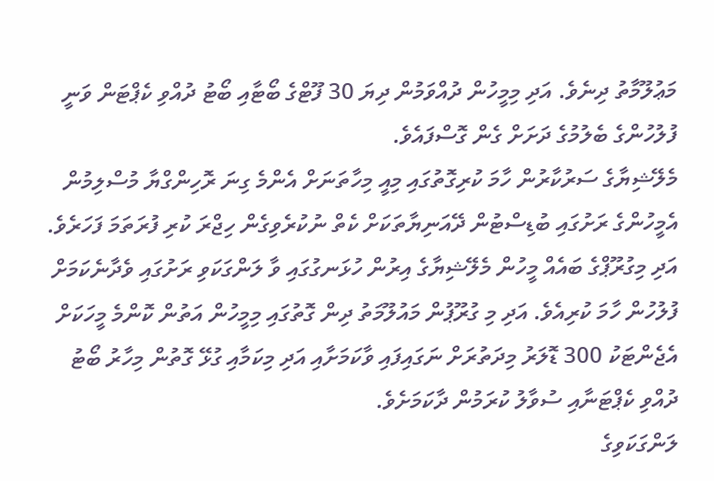މަޢުލޫމާތު ދިނެވެ. އަދި މިމީހުން ދުއްވަމުން ދިޔަ 30 ފޫޓްގެ ބޯޓާއި ބޯޓު ދުއްވި ކެޕްޓަން ވަނީ ފުލުހުންގެ ބެލުމުގެ ދަށަށް ގެން ގޮސްފައެވެ.
މެލޭޝިޔާގެ ސަރުކާރުން ހާމަ ކުރިގޮތުގައި މިއީ މިހާތަނަށް އެންމެ ގިނަ ރޮހިންގްޔާ މުސްލިމުން އެމީހުންގެ ރަށުގައި ބުޑިސްޓުން ދޭއަނިޔާތަކަށް ކެތް ނުކުރެވިގެން ހިޖްރަ ކުރި ފުރަތަމަ ފަހަރެވެ. އަދި މިގުރޫޕްގެ ބައެއް މީހުން މެލޭޝިޔާގެ އިރުން ހުޅަނގުގައި ވާ ލަންގަކަވި ރަށުގައި ވެދާނެކަމަށް ފުލުހުން ހާމަ ކުރިއެވެ. އަދި މި ގުރޫޕުން މައުލޫމަތު ދިން ގޮތުގައި މިމީހުން އަތުން ކޮންމެ މީހަކަށް އެޖެންޓަކު 300 ޑޮލަރު މިދަތުރަށް ނަގައިފައި ވާކަމަށާއި އަދި މިކަމާއި ގުޅޭ ގޮތުން މިހާރު ބޯޓު ދުއްވި ކެޕްޓަނާއި ސުވާލު ކުރަމުން ދާކަމަށެވެ.
ލަންގަކަވިގެ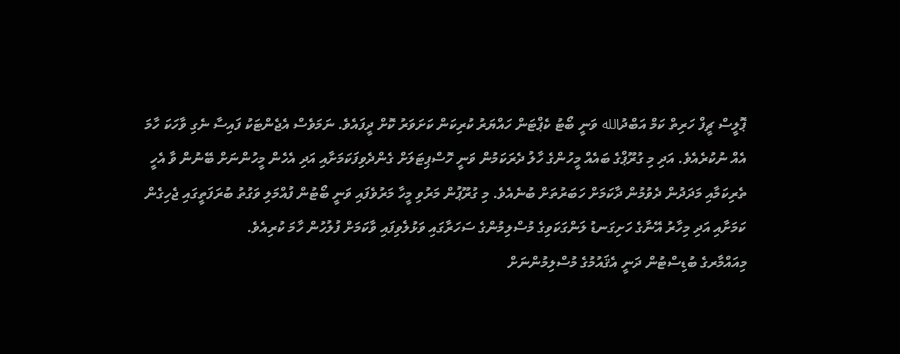ޕޮލީސް ޗީފް ހަރިތް ކަމް އަބްދުالله ވަނީ ބޯޓު ކެޕްޓަން ހައްޔަރު ކުރިކަން ކަށަވަރު ކޮށް ދީފައެވެ. ނަމަވެސް އެޖެންޓަކު ފައިސާ ނެގި ވާހަކަ ހާމަ އެއް ނުކުރެއެވެ. އަދި މި ގުރޫޕްގެ ބައެއް މީހުންގެ ހާލު ދެރަކަމުން ވަނީ ހޮސްޕިޓަލަށް ގެންދެވިފަކަމަށާއި އަދި އެހެން މީހުންނަށް ބޭނުން ވާ އެހީ ތެރިކަމާއި މަދަދުން ދެވުމުން ދާކަމަށް ހަބަރުތަށް ބުނެއެވެ. މި ގުރޫޕުން މަރުވި މީހާ މަރުވެފައި ވަނީ ބޯޓުން ފުއްމަލި ވަގުތު ބުރަފަތީގައި ޖެހިގެން ކަމަށާއި އަދި މިހާރު އޭނާގެ ހަށިގަނޑު ލަންގަކަވިގެ މުސްލިމުންގެ ސަހަރާގައި ވަޅުލެވިފައި ވާކަމަށް ފުލުހުން ހާމަ ކުރިއެވެ.
މިއައްމާރގެ ބުޑިސްޓުން ދަނީ އެޤައުމުގެ މުސްލިމުންނަށް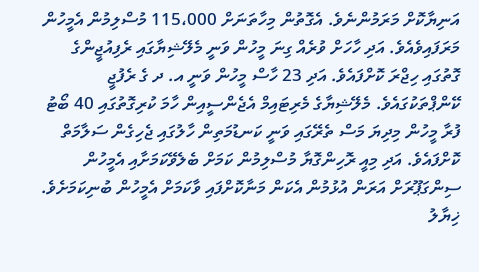އަނިޔާކޮށް މަރަމުންނެވެ. އެގޮތުން މިހާތަނަށް 115،000 މުސްލިމުން އެމީހުން މަރަފައިވެއެވެ. އަދި ހާހަށް ވުރެއް ގިނަ މީހުން ވަނީ މެލޭޝިޔާގައި ރެފިއުޖީންގެ ގޮތުގައި ހިޖްރަ ކޮށްފައެވެ. އަދި 23 ހާސް މީހުން ވަނީ އ. ދ ގެ ރެފުޖީ ކޭންޕްތަކުގައެވެ. މެލޭޝިޔާގެ މެރިޓައިމް އެޖެންސީއިން ހާމަ ކުރިގޮތުގައި 40 ބޯޓު ފުރާ މީހުން މިދިޔަ މަސް ތެރޭގައި ވަނީ ކަނޑުމަތިން ހާލުގައި ޖެހިގެން ސަލާމަތް ކޮށްފައެވެ. އަދި މިއީ ރޮހިންގޮޔާ މުސްލިމުން ކަމަށް ބެލެވޭކަމަށާއި އެމީހުން ސިންގަޕޫރަށް އަރަން އުޅުމުން އެކަން މަނާކޮށްފައި ވާކަމަށް އެމީހުން ބުނިކަމަށެވެ.
ޚިޔާލު